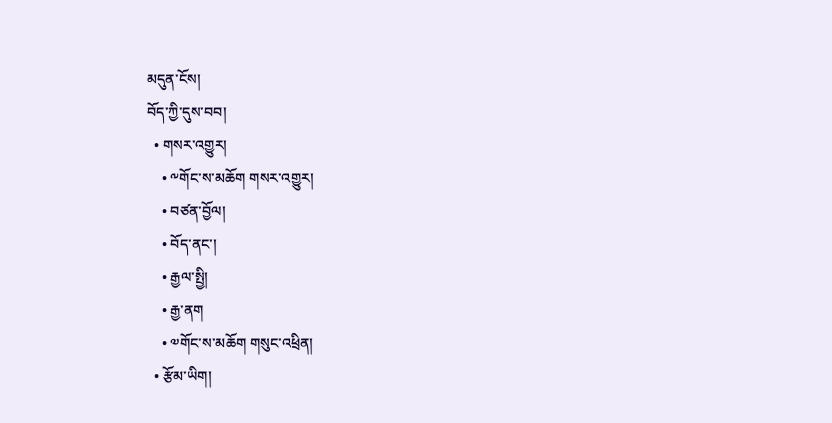མདུན་ངོས།
བོད་ཀྱི་དུས་བབ།
  • གསར་འགྱུར།
    • ༸གོང་ས་མཆོག གསར་འགྱུར།
    • བཙན་བྱོལ།
    • བོད་ནང་།
    • རྒྱལ་སྤྱི།
    • རྒྱ་ནག
    • ༧གོང་ས་མཆོག གསུང་འཕྲིན།
  • རྩོམ་ཡིག།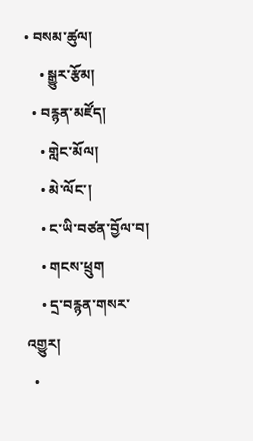• བསམ་ཚུལ།
    • སྒྱུར་རྩོམ།
  • བརྙན་མཛོད།
    • གླེང་མོལ།
    • མེ་ལོང་།
    • ང་ཡི་བཙན་བྱོལ་བ།
    • གངས་ཕྲུག
    • དྲ་བརྙན་གསར་འགྱུར།
  •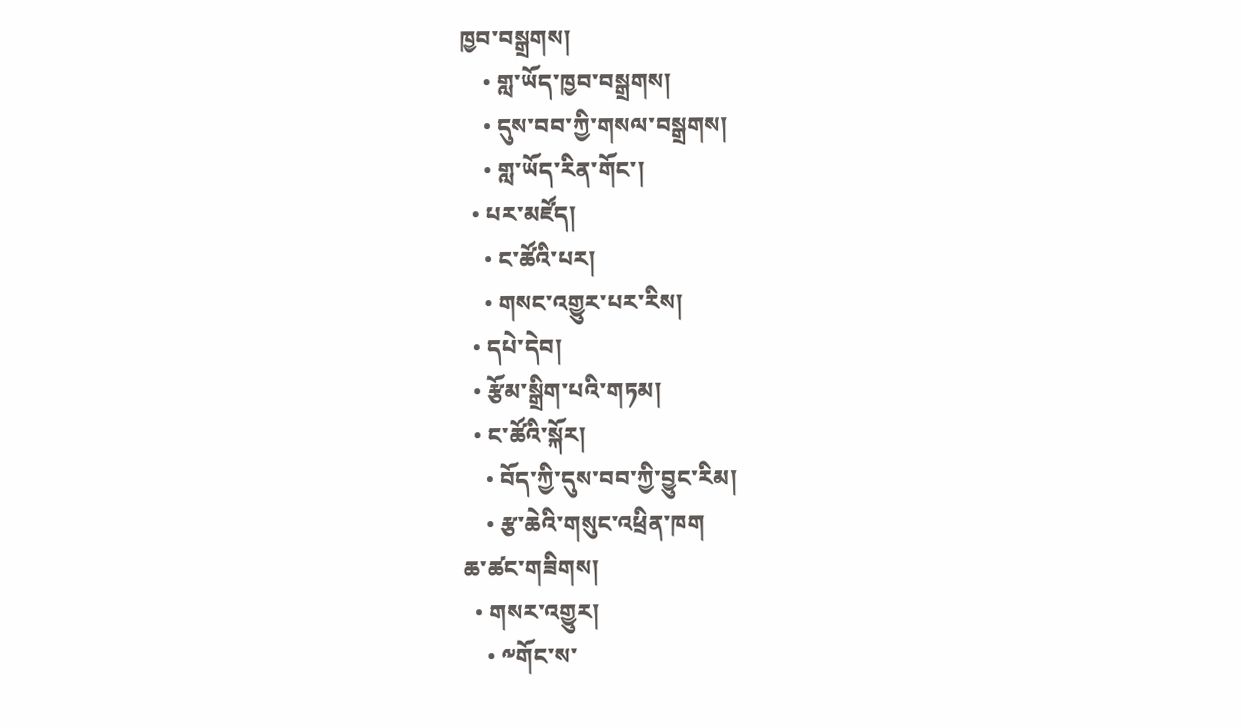ཁྱབ་བསྒྲགས།
    • གླ་ཡོད་ཁྱབ་བསྒྲགས།
    • དུས་བབ་ཀྱི་གསལ་བསྒྲགས།
    • གླ་ཡོད་རིན་གོང་།
  • པར་མཛོད།
    • ང་ཚོའི་པར།
    • གསང་འགྱུར་པར་རིས།
  • དཔེ་དེབ།
  • རྩོམ་སྒྲིག་པའི་གཏམ།
  • ང་ཚོའི་སྐོར།
    • བོད་ཀྱི་དུས་བབ་ཀྱི་བྱུང་རིམ།
    • རྩ་ཆེའི་གསུང་འཕྲིན་ཁག
ཆ་ཚང་གཟིགས།
  • གསར་འགྱུར།
    • ༸གོང་ས་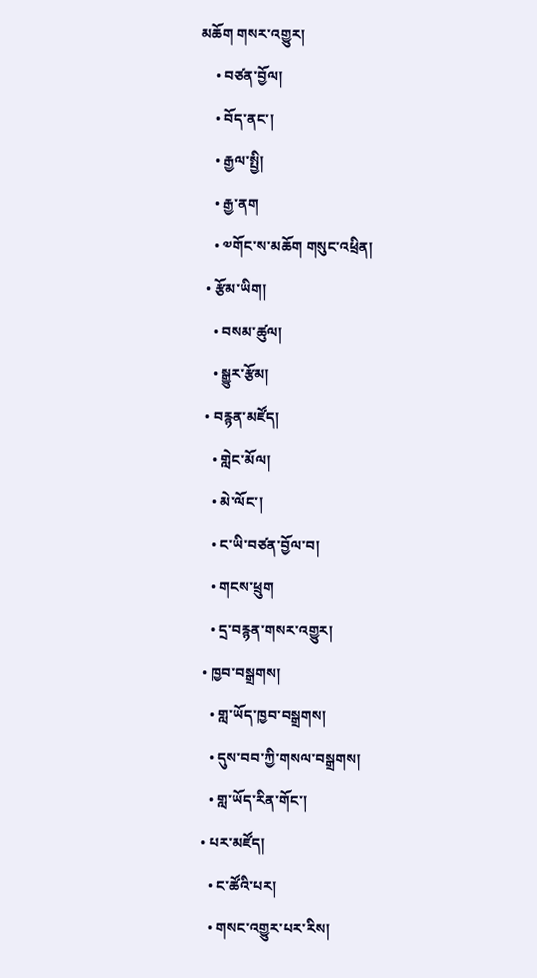མཆོག གསར་འགྱུར།
    • བཙན་བྱོལ།
    • བོད་ནང་།
    • རྒྱལ་སྤྱི།
    • རྒྱ་ནག
    • ༧གོང་ས་མཆོག གསུང་འཕྲིན།
  • རྩོམ་ཡིག།
    • བསམ་ཚུལ།
    • སྒྱུར་རྩོམ།
  • བརྙན་མཛོད།
    • གླེང་མོལ།
    • མེ་ལོང་།
    • ང་ཡི་བཙན་བྱོལ་བ།
    • གངས་ཕྲུག
    • དྲ་བརྙན་གསར་འགྱུར།
  • ཁྱབ་བསྒྲགས།
    • གླ་ཡོད་ཁྱབ་བསྒྲགས།
    • དུས་བབ་ཀྱི་གསལ་བསྒྲགས།
    • གླ་ཡོད་རིན་གོང་།
  • པར་མཛོད།
    • ང་ཚོའི་པར།
    • གསང་འགྱུར་པར་རིས།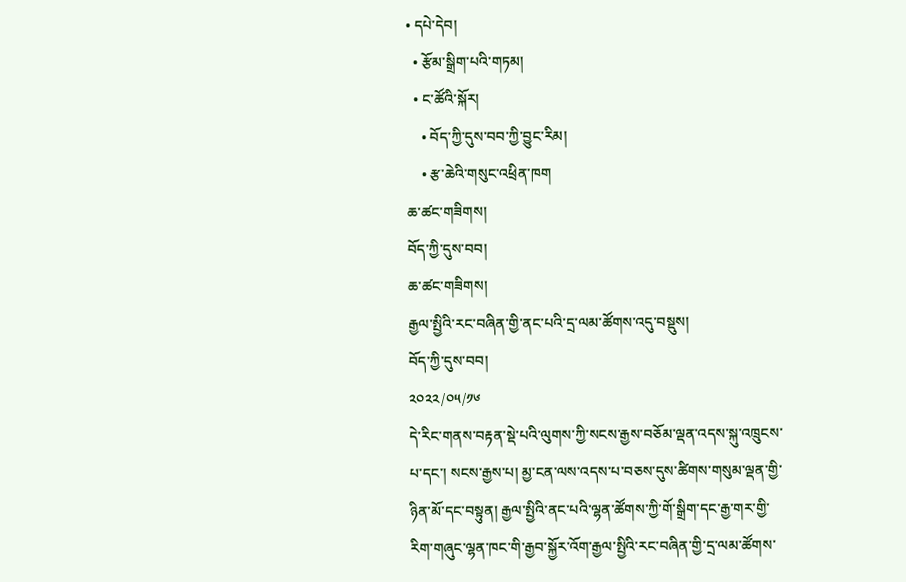• དཔེ་དེབ།
  • རྩོམ་སྒྲིག་པའི་གཏམ།
  • ང་ཚོའི་སྐོར།
    • བོད་ཀྱི་དུས་བབ་ཀྱི་བྱུང་རིམ།
    • རྩ་ཆེའི་གསུང་འཕྲིན་ཁག
ཆ་ཚང་གཟིགས།
བོད་ཀྱི་དུས་བབ།
ཆ་ཚང་གཟིགས།
རྒྱལ་སྤྱིའི་རང་བཞིན་གྱི་ནང་པའི་དྲ་ལམ་ཚོགས་འདུ་བསྡུས།
བོད་ཀྱི་དུས་བབ།
༢༠༢༢/༠༥/༡༦
དེ་རིང་གནས་བརྟན་སྡེ་པའི་ལུགས་ཀྱི་སངས་རྒྱས་བཅོམ་ལྡན་འདས་སྐུ་འཁྲུངས་པ་དང་། སངས་རྒྱས་པ། མྱ་ངན་ལས་འདས་པ་བཅས་དུས་ཚིགས་གསུམ་ལྡན་གྱི་ཉིན་མོ་དང་བསྟུན། རྒྱལ་སྤྱིའི་ནང་པའི་ལྷན་ཚོགས་ཀྱི་གོ་སྒྲིག་དང་རྒྱ་གར་གྱི་རིག་གཞུང་ལྷན་ཁང་གི་རྒྱབ་སྐྱོར་འོག་རྒྱལ་སྤྱིའི་རང་བཞིན་གྱི་དྲ་ལམ་ཚོགས་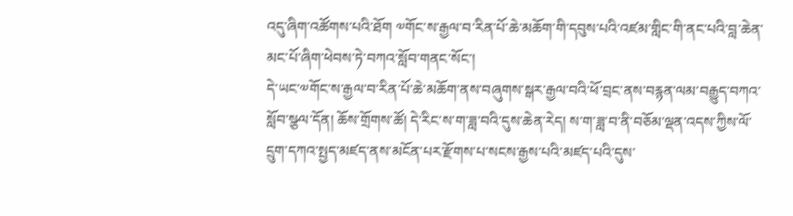འདུ་ཞིག་འཚོགས་པའི་ཐོག ༧གོང་ས་རྒྱལ་བ་རིན་པོ་ཆེ་མཆོག་གི་དབུས་པའི་འཛམ་གླིང་གི་ནང་པའི་བླ་ཆེན་མང་པོ་ཞིག་ཕེབས་ཏེ་བཀའ་སློབ་གནང་སོང་།
དེ་ཡང་༧གོང་ས་རྒྱལ་བ་རིན་པོ་ཆེ་མཆོག་ནས་བཞུགས་སྒར་རྒྱལ་བའི་ཕོ་བྲང་ནས་བརྙན་ལམ་བརྒྱུད་བཀའ་སློབ་སྩལ་དོན། ཆོས་གྲོགས་ཚོ། དེ་རིང་ས་ག་ཟླ་བའི་དུས་ཆེན་རེད། ས་ག་ཟླ་བ་ནི་བཅོམ་ལྡན་འདས་ཀྱིས་ལོ་དྲུག་དཀའ་སྤྱད་མཛད་ནས་མངོན་པར་རྫོགས་པ་སངས་རྒྱས་པའི་མཛད་པའི་དུས་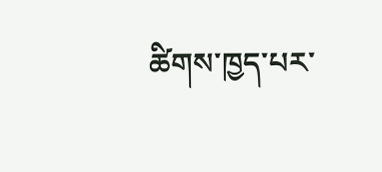ཚིགས་ཁྱད་པར་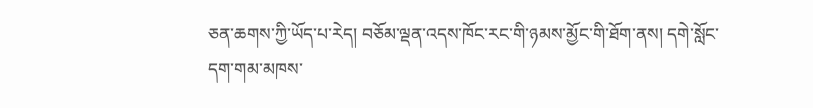ཅན་ཆགས་ཀྱི་ཡོད་པ་རེད། བཅོམ་ལྡན་འདས་ཁོང་རང་གི་ཉམས་མྱོང་གི་ཐོག་ནས། དགེ་སློང་དག་གམ་མཁས་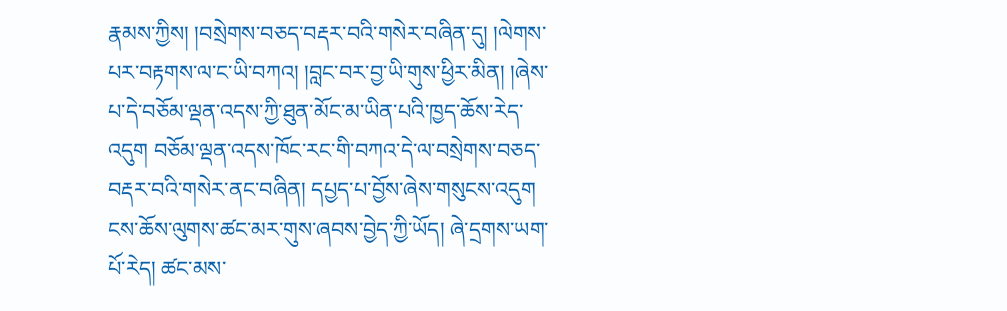རྣམས་ཀྱིས། །བསྲེགས་བཅད་བརྡར་བའི་གསེར་བཞིན་དུ། །ལེགས་པར་བརྟགས་ལ་ང་ཡི་བཀའ། །བླང་བར་བྱ་ཡི་གུས་ཕྱིར་མིན། །ཞེས་པ་དེ་བཅོམ་ལྡན་འདས་ཀྱི་ཐུན་མོང་མ་ཡིན་པའི་ཁྱད་ཆོས་རེད་འདུག བཅོམ་ལྡན་འདས་ཁོང་རང་གི་བཀའ་དེ་ལ་བསྲེགས་བཅད་བརྡར་བའི་གསེར་ནང་བཞིན། དཔྱད་པ་བྱོས་ཞེས་གསུངས་འདུག ངས་ཆོས་ལུགས་ཚང་མར་གུས་ཞབས་བྱེད་ཀྱི་ཡོད། ཞེ་དྲགས་ཡག་པོ་རེད། ཚང་མས་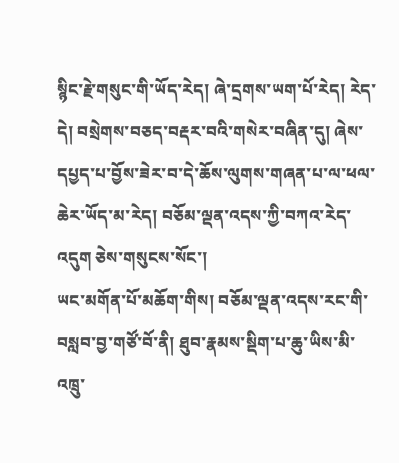སྙིང་རྗེ་གསུང་གི་ཡོད་རེད། ཞེ་དྲགས་ཡག་པོ་རེད། རེད་དེ། བསྲེགས་བཅད་བརྡར་བའི་གསེར་བཞིན་དུ། ཞེས་དཔྱད་པ་བྱོས་ཟེར་བ་དེ་ཆོས་ལུགས་གཞན་པ་ལ་ཕལ་ཆེར་ཡོད་མ་རེད། བཅོམ་ལྡན་འདས་ཀྱི་བཀའ་རེད་འདུག ཅེས་གསུངས་སོང་།
ཡང་མགོན་པོ་མཆོག་གིས། བཅོམ་ལྡན་འདས་རང་གི་བསླབ་བྱ་གཙོ་བོ་ནི། ཐུབ་རྣམས་སྡིག་པ་ཆུ་ཡིས་མི་འཁྲུ་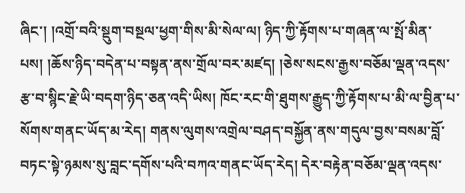ཞིང་། །འགྲོ་བའི་སྡུག་བསྔལ་ཕྱག་གིས་མི་སེལ་ལ། ཉིད་ཀྱི་རྟོགས་པ་གཞན་ལ་སྤོ་མིན་པས། །ཆོས་ཉིད་བདེན་པ་བསྟན་ནས་གྲོལ་བར་མཛད། །ཅེས་སངས་རྒྱས་བཅོམ་ལྡན་འདས་རྩ་བ་སྙིང་རྗེ་ཡི་བདག་ཉིད་ཅན་འདི་ཡིས། ཁོང་རང་གི་ཐུགས་རྒྱུད་ཀྱི་རྟོགས་པ་མི་ལ་བྱིན་པ་སོགས་གནང་ཡོད་མ་རེད། གནས་ལུགས་འགྲེལ་བཤད་བསྐྱོན་ནས་གདུལ་བྱས་བསམ་བློ་བཏང་སྟེ་ཉམས་སུ་བླང་དགོས་པའི་བཀའ་གནང་ཡོད་རེད། དེར་བརྟེན་བཅོམ་ལྡན་འདས་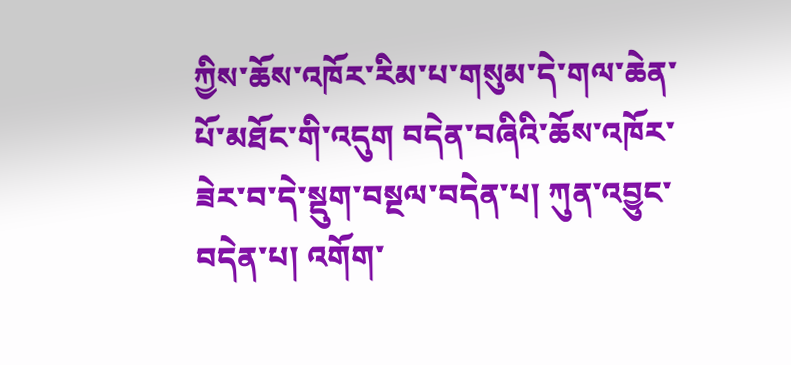ཀྱིས་ཆོས་འཁོར་རིམ་པ་གསུམ་དེ་གལ་ཆེན་པོ་མཐོང་གི་འདུག བདེན་བཞིའི་ཆོས་འཁོར་ཟེར་བ་དེ་སྡུག་བསྔལ་བདེན་པ། ཀུན་འབྱུང་བདེན་པ། འགོག་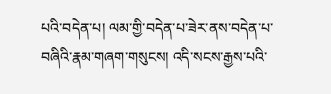པའི་བདེན་པ། ལམ་གྱི་བདེན་པ་ཟེར་ནས་བདེན་པ་བཞིའི་རྣམ་གཞག་གསུངས། འདི་སངས་རྒྱས་པའི་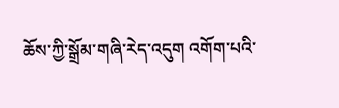ཆོས་ཀྱི་སྒྲོམ་གཞི་རེད་འདུག འགོག་པའི་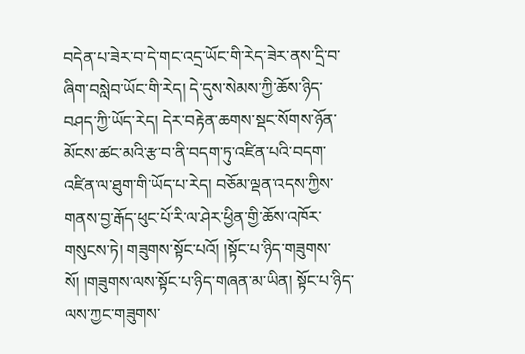བདེན་པ་ཟེར་བ་དེ་གང་འདྲ་ཡོང་གི་རེད་ཟེར་ནས་དྲི་བ་ཞིག་བསླེབ་ཡོང་གི་རེད། དེ་དུས་སེམས་ཀྱི་ཆོས་ཉིད་བཤད་ཀྱི་ཡོད་རེད། དེར་བརྟེན་ཆགས་སྡང་སོགས་ཉོན་མོངས་ཚང་མའི་རྩ་བ་ནི་བདག་ཏུ་འཛིན་པའི་བདག་འཛིན་ལ་ཐུག་གི་ཡོད་པ་རེད། བཅོམ་ལྡན་འདས་ཀྱིས་གནས་བྱ་རྒོད་ཕུང་པོ་རི་ལ་ཤེར་ཕྱིན་གྱི་ཆོས་འཁོར་གསུངས་ཏེ། གཟུགས་སྟོང་པའོ། །སྟོང་པ་ཉིད་གཟུགས་སོ། །གཟུགས་ལས་སྟོང་པ་ཉིད་གཞན་མ་ཡིན། སྟོང་པ་ཉིད་ལས་ཀྱང་གཟུགས་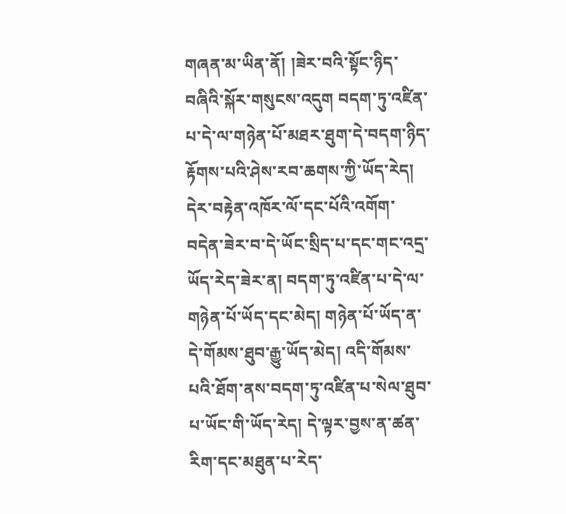གཞན་མ་ཡིན་ནོ། །ཟེར་བའི་སྟོང་ཉིད་བཞིའི་སྐོར་གསུངས་འདུག བདག་ཏུ་འཛིན་པ་དེ་ལ་གཉེན་པོ་མཐར་ཐུག་དེ་བདག་ཉིད་རྟོགས་པའི་ཤེས་རབ་ཆགས་ཀྱི་ཡོད་རེད། དེར་བརྟེན་འཁོར་ལོ་དང་པོའི་འགོག་བདེན་ཟེར་བ་དེ་ཡོང་སྲིད་པ་དང་གང་འདྲ་ཡོད་རེད་ཟེར་ན། བདག་ཏུ་འཛིན་པ་དེ་ལ་གཉེན་པོ་ཡོད་དང་མེད། གཉེན་པོ་ཡོད་ན་དེ་གོམས་ཐུབ་རྒྱུ་ཡོད་མེད། འདི་གོམས་པའི་ཐོག་ནས་བདག་ཏུ་འཛིན་པ་སེལ་ཐུབ་པ་ཡོང་གི་ཡོད་རེད། དེ་ལྟར་བྱས་ན་ཚན་རིག་དང་མཐུན་པ་རེད་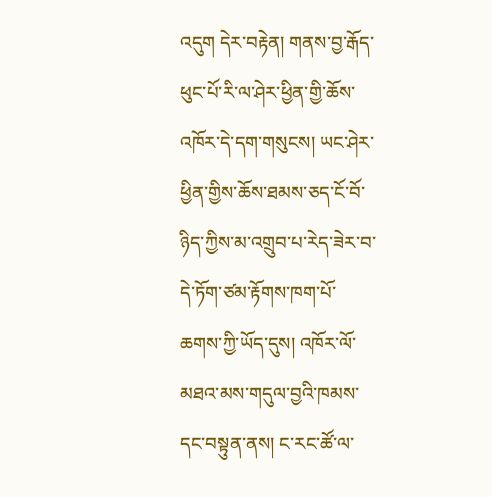འདུག དེར་བརྟེན། གནས་བྱ་རྒོད་ཕུང་པོ་རི་ལ་ཤེར་ཕྱིན་གྱི་ཆོས་འཁོར་དེ་དག་གསུངས། ཡང་ཤེར་ཕྱིན་གྱིས་ཆོས་ཐམས་ཅད་ངོ་བོ་ཉིད་ཀྱིས་མ་འགྲུབ་པ་རེད་ཟེར་བ་དེ་ཏོག་ཙམ་རྟོགས་ཁག་པོ་ཆགས་ཀྱི་ཡོད་དུས། འཁོར་ལོ་མཐའ་མས་གདུལ་བྱའི་ཁམས་དང་བསྟུན་ནས། ང་རང་ཚོ་ལ་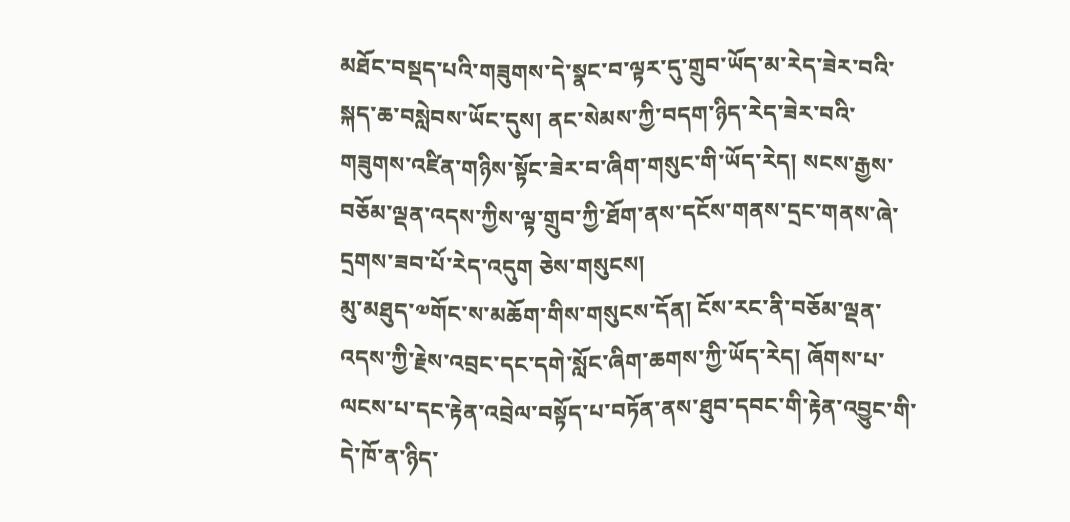མཐོང་བསྡད་པའི་གཟུགས་དེ་སྣང་བ་ལྟར་དུ་གྲུབ་ཡོད་མ་རེད་ཟེར་བའི་སྐད་ཆ་བསླེབས་ཡོང་དུས། ནང་སེམས་ཀྱི་བདག་ཉིད་རེད་ཟེར་བའི་གཟུགས་འཛིན་གཉིས་སྟོང་ཟེར་བ་ཞིག་གསུང་གི་ཡོད་རེད། སངས་རྒྱས་བཅོམ་ལྡན་འདས་ཀྱིས་ལྟ་གྲུབ་ཀྱི་ཐོག་ནས་དངོས་གནས་དྲང་གནས་ཞེ་དྲགས་ཟབ་པོ་རེད་འདུག ཅེས་གསུངས།
མུ་མཐུད་༧གོང་ས་མཆོག་གིས་གསུངས་དོན། ངོས་རང་ནི་བཅོམ་ལྡན་འདས་ཀྱི་རྗེས་འབྲང་དང་དགེ་སློང་ཞིག་ཆགས་ཀྱི་ཡོད་རེད། ཞོགས་པ་ལངས་པ་དང་རྟེན་འབྲེལ་བསྟོད་པ་བཏོན་ནས་ཐུབ་དབང་གི་རྟེན་འབྱུང་གི་དེ་ཁོ་ན་ཉིད་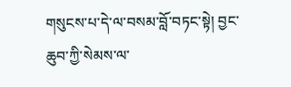གསུངས་པ་དེ་ལ་བསམ་བློ་བཏང་སྟེ། བྱང་ཆུབ་ཀྱི་སེམས་ལ་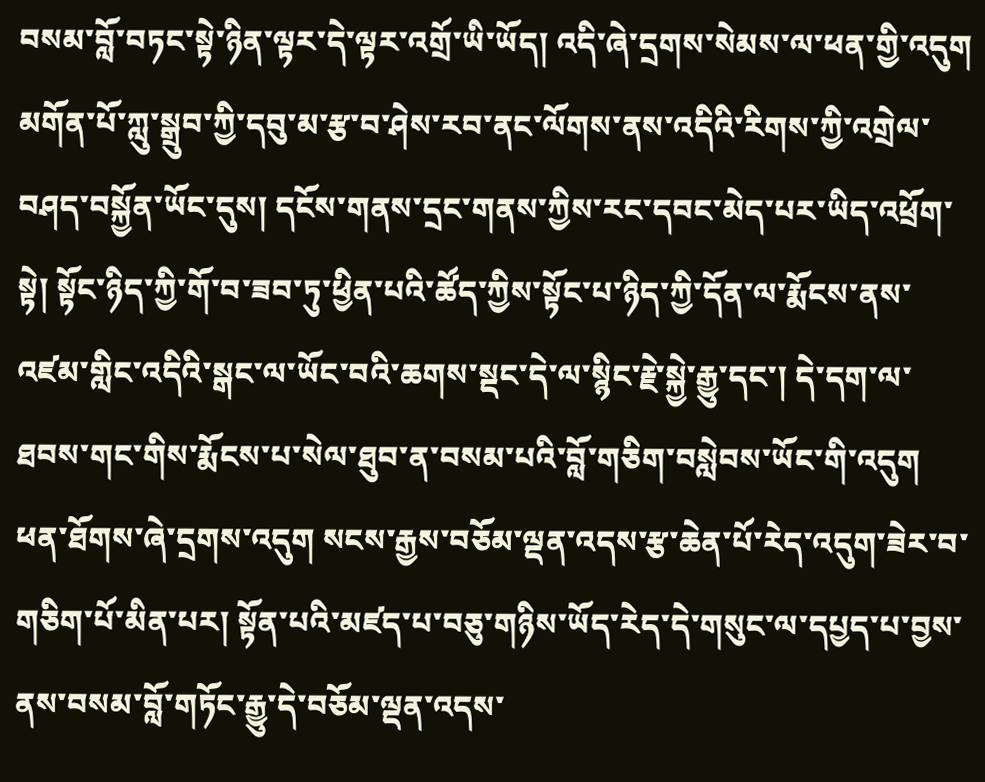བསམ་བློ་བཏང་སྟེ་ཉིན་ལྟར་དེ་ལྟར་འགྲོ་ཡི་ཡོད། འདི་ཞེ་དྲགས་སེམས་ལ་ཕན་གྱི་འདུག མགོན་པོ་ཀླུ་སྒྲུབ་ཀྱི་དབུ་མ་རྩ་བ་ཤེས་རབ་ནང་ལོགས་ནས་འདིའི་རིགས་ཀྱི་འགྲེལ་བཤད་བསྐྱོན་ཡོང་དུས། དངོས་གནས་དྲང་གནས་ཀྱིས་རང་དབང་མེད་པར་ཡིད་འཕྲོག་སྟེ། སྟོང་ཉིད་ཀྱི་གོ་བ་ཟབ་ཏུ་ཕྱིན་པའི་ཚོད་ཀྱིས་སྟོང་པ་ཉིད་ཀྱི་དོན་ལ་རྨོངས་ནས་འཛམ་གླིང་འདིའི་སྒང་ལ་ཡོང་བའི་ཆགས་སྡང་དེ་ལ་སྙིང་རྗེ་སྐྱེ་རྒྱུ་དང་། དེ་དག་ལ་ཐབས་གང་གིས་རྨོངས་པ་སེལ་ཐུབ་ན་བསམ་པའི་བློ་གཅིག་བསླེབས་ཡོང་གི་འདུག ཕན་ཐོགས་ཞེ་དྲགས་འདུག སངས་རྒྱས་བཅོམ་ལྡན་འདས་རྩ་ཆེན་པོ་རེད་འདུག་ཟེར་བ་གཅིག་པོ་མིན་པར། སྟོན་པའི་མཛད་པ་བཅུ་གཉིས་ཡོད་རེད་དེ་གསུང་ལ་དཔྱད་པ་བྱས་ནས་བསམ་བློ་གཏོང་རྒྱུ་དེ་བཅོམ་ལྡན་འདས་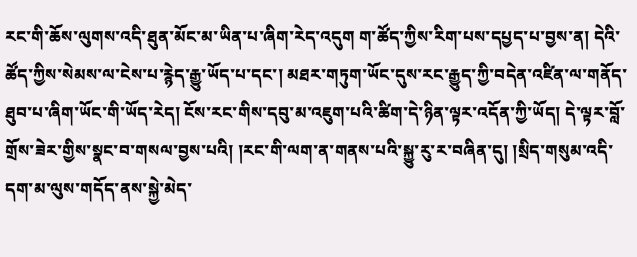རང་གི་ཆོས་ལུགས་འདི་ཐུན་མོང་མ་ཡིན་པ་ཞིག་རེད་འདུག ག་ཚོད་ཀྱིས་རིག་པས་དཔྱད་པ་བྱས་ན། དེའི་ཚོད་ཀྱིས་སེམས་ལ་ངེས་པ་རྙེད་རྒྱུ་ཡོད་པ་དང་། མཐར་གཏུག་ཡོང་དུས་རང་རྒྱུད་ཀྱི་བདེན་འཛིན་ལ་གནོད་ཐུབ་པ་ཞིག་ཡོང་གི་ཡོད་རེད། ངོས་རང་གིས་དབུ་མ་འཇུག་པའི་ཚིག་དེ་ཉིན་ལྟར་འདོན་ཀྱི་ཡོད། དེ་ལྟར་བློ་གྲོས་ཟེར་གྱིས་སྣང་བ་གསལ་བྱས་པའི། །རང་གི་ལག་ན་གནས་པའི་སྐྱུ་རུ་ར་བཞིན་དུ། །སྲིད་གསུམ་འདི་དག་མ་ལུས་གདོད་ནས་སྐྱེ་མེད་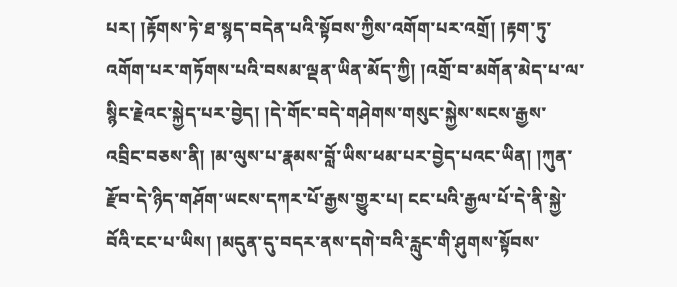པར། །རྟོགས་ཏེ་ཐ་སྙད་བདེན་པའི་སྟོབས་ཀྱིས་འགོག་པར་འགྲོ། །རྟག་ཏུ་འགོག་པར་གཏོགས་པའི་བསམ་ལྡན་ཡིན་མོད་ཀྱི། །འགྲོ་བ་མགོན་མེད་པ་ལ་སྙིང་རྗེའང་སྐྱེད་པར་བྱེད། །དེ་གོང་བདེ་གཤེགས་གསུང་སྐྱེས་སངས་རྒྱས་འབྲིང་བཅས་ནི། །མ་ལུས་པ་རྣམས་བློ་ཡིས་ཕམ་པར་བྱེད་པའང་ཡིན། །ཀུན་རྫོབ་དེ་ཉིད་གཤོག་ཡངས་དཀར་པོ་རྒྱས་གྱུར་པ། ངང་པའི་རྒྱལ་པོ་དེ་ནི་སྐྱེ་བོའི་ངང་པ་ཡིས། །མདུན་དུ་བདར་ནས་དགེ་བའི་རླུང་གི་ཤུགས་སྟོབས་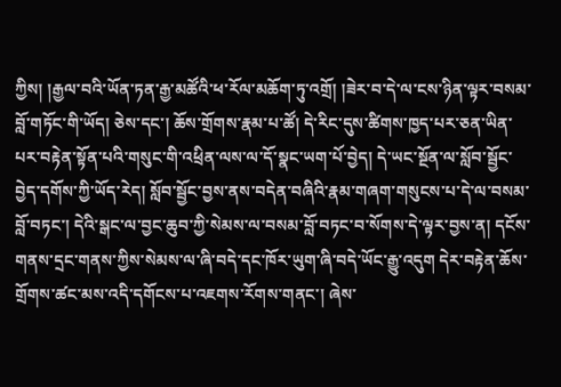ཀྱིས། །རྒྱལ་བའི་ཡོན་ཏན་རྒྱ་མཚོའི་ཕ་རོལ་མཆོག་ཏུ་འགྲོ། །ཟེར་བ་དེ་ལ་ངས་ཉིན་ལྟར་བསམ་བློ་གཏོང་གི་ཡོད། ཅེས་དང་། ཆོས་གྲོགས་རྣམ་པ་ཚོ། དེ་རིང་དུས་ཚིགས་ཁྱད་པར་ཅན་ཡིན་པར་བརྟེན་སྟོན་པའི་གསུང་གི་འཕྲིན་ལས་ལ་དོ་སྣང་ཡག་པོ་བྱེད། དེ་ཡང་སྔོན་ལ་སློབ་སྦྱོང་བྱེད་དགོས་ཀྱི་ཡོད་རེད། སློབ་སྦྱོང་བྱས་ནས་བདེན་བཞིའི་རྣམ་གཞག་གསུངས་པ་དེ་ལ་བསམ་བློ་བཏང་། དེའི་སྒང་ལ་བྱང་ཆུབ་ཀྱི་སེམས་ལ་བསམ་བློ་བཏང་བ་སོགས་དེ་ལྟར་བྱས་ན། དངོས་གནས་དྲང་གནས་ཀྱིས་སེམས་ལ་ཞི་བདེ་དང་ཁོར་ཡུག་ཞི་བདེ་ཡོང་རྒྱུ་འདུག དེར་བརྟེན་ཆོས་གྲོགས་ཚང་མས་འདི་དགོངས་པ་འཇགས་རོགས་གནང་། ཞེས་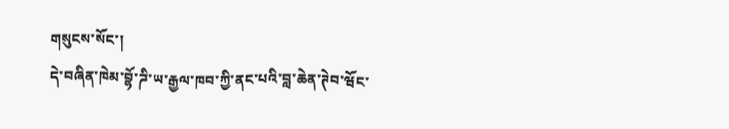གསུངས་སོང་།
དེ་བཞིན་ཁེམ་བྷོ་ཌི་ཡ་རྒྱལ་ཁབ་ཀྱི་ནང་པའི་བླ་ཆེན་ཊེབ་ཝོང་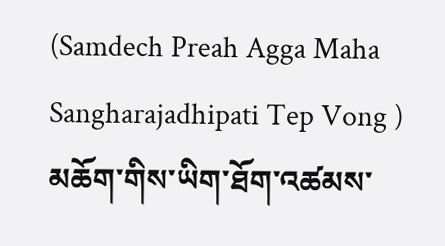(Samdech Preah Agga Maha Sangharajadhipati Tep Vong ) མཆོག་གིས་ཡིག་ཐོག་འཚམས་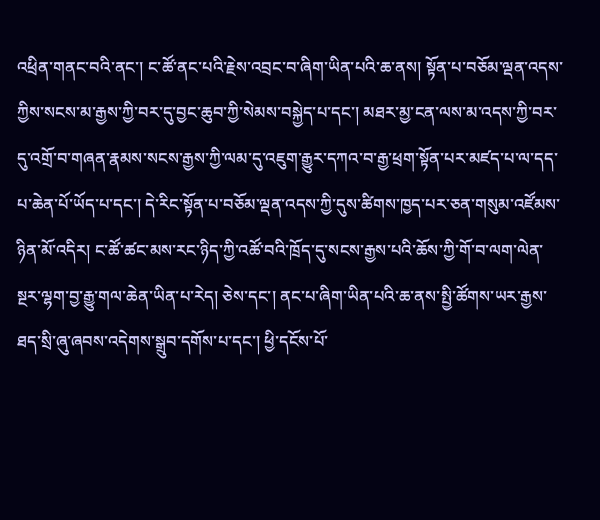འཕྲིན་གནང་བའི་ནང་། ང་ཚོ་ནང་པའི་རྗེས་འབྲང་བ་ཞིག་ཡིན་པའི་ཆ་ནས། སྟོན་པ་བཅོམ་ལྡན་འདས་ཀྱིས་སངས་མ་རྒྱས་ཀྱི་བར་དུ་བྱང་ཆུབ་ཀྱི་སེམས་བསྐྱེད་པ་དང་། མཐར་མྱ་ངན་ལས་མ་འདས་ཀྱི་བར་དུ་འགྲོ་བ་གཞན་རྣམས་སངས་རྒྱས་ཀྱི་ལམ་དུ་འཇུག་རྒྱུར་དཀའ་བ་རྒྱ་ཕྲག་སྟོན་པར་མཛད་པ་ལ་དད་པ་ཆེན་པོ་ཡོད་པ་དང་། དེ་རིང་སྟོན་པ་བཅོམ་ལྡན་འདས་ཀྱི་དུས་ཚིགས་ཁྱད་པར་ཅན་གསུམ་འཛོམས་ཉིན་མོ་འདིར། ང་ཚོ་ཚང་མས་རང་ཉིད་ཀྱི་འཚོ་བའི་ཁྲོད་དུ་སངས་རྒྱས་པའི་ཆོས་ཀྱི་གོ་བ་ལག་ལེན་སྔར་ལྷག་བྱ་རྒྱུ་གལ་ཆེན་ཡིན་པ་རེད། ཅེས་དང་། ནང་པ་ཞིག་ཡིན་པའི་ཆ་ནས་སྤྱི་ཚོགས་ཡར་རྒྱས་ཐད་སྲི་ཞུ་ཞབས་འདེགས་སྒྲུབ་དགོས་པ་དང་། ཕྱི་དངོས་པོ་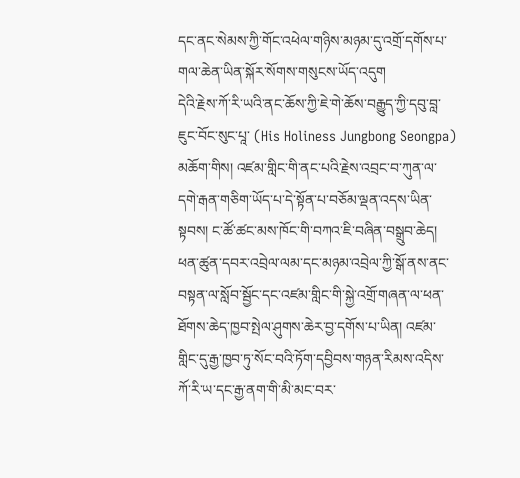དང་ནང་སེམས་ཀྱི་གོང་འཕེལ་གཉིས་མཉམ་དུ་འགྲོ་དགོས་པ་གལ་ཆེན་ཡིན་སྐོར་སོགས་གསུངས་ཡོད་འདུག
དེའི་རྗེས་ཀོ་རི་ཡའི་ནང་ཆོས་ཀྱི་ཇེ་གེ་ཆོས་བརྒྱུད་ཀྱི་དབུ་བླ་ཇུང་བོང་སུང་པཱ་ (His Holiness Jungbong Seongpa) མཆོག་གིས། འཛམ་གླིང་གི་ནང་པའི་རྗེས་འབྲང་བ་ཀུན་ལ་དགེ་རྒན་གཅིག་ཡོད་པ་དེ་སྟོན་པ་བཅོམ་ལྡན་འདས་ཡིན་སྟབས། ང་ཚོ་ཚང་མས་ཁོང་གི་བཀའ་ཇི་བཞིན་བསྒྲུབ་ཆེད། ཕན་ཚུན་དབར་འབྲེལ་ལམ་དང་མཉམ་འབྲེལ་ཀྱི་སྒོ་ནས་ནང་བསྟན་ལ་སློབ་སྦྱོང་དང་འཛམ་གླིང་གི་སྐྱེ་འགྲོ་གཞན་ལ་ཕན་ཐོགས་ཆེད་ཁྱབ་སྤེལ་ཤུགས་ཆེར་བྱ་དགོས་པ་ཡིན། འཛམ་གླིང་དུ་རྒྱ་ཁྱབ་ཏུ་སོང་བའི་ཏོག་དབྱིབས་གཉན་རིམས་འདིས་ཀོ་རི་ཡ་དང་རྒྱ་ནག་གི་མི་མང་བར་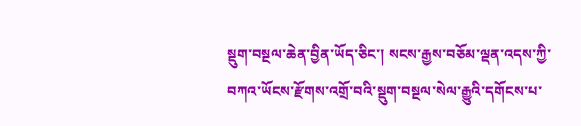སྡུག་བསྔལ་ཆེན་བྱིན་ཡོད་ཅིང་། སངས་རྒྱས་བཅོམ་ལྡན་འདས་ཀྱི་བཀའ་ཡོངས་རྫོགས་འགྲོ་བའི་སྡུག་བསྔལ་སེལ་རྒྱུའི་དགོངས་པ་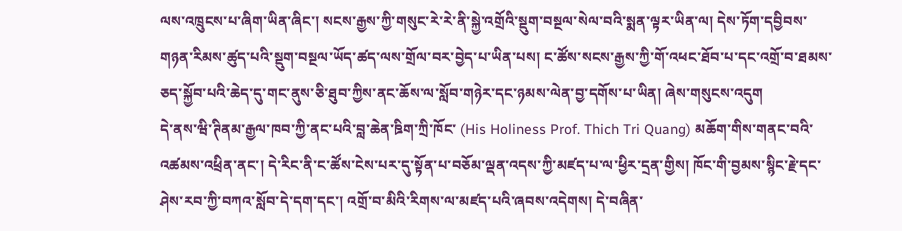ལས་འཁྲུངས་པ་ཞིག་ཡིན་ཞིང་། སངས་རྒྱས་ཀྱི་གསུང་རེ་རེ་ནི་སྐྱེ་འགྲོའི་སྡུག་བསྔལ་སེལ་བའི་སྨན་ལྟར་ཡིན་ལ། དེས་ཏོག་དབྱིབས་གཉན་རིམས་ཚུད་པའི་སྡུག་བསྔལ་ཡོད་ཚད་ལས་གྲོལ་བར་བྱེད་པ་ཡིན་པས། ང་ཚོས་སངས་རྒྱས་ཀྱི་གོ་འཕང་ཐོབ་པ་དང་འགྲོ་བ་ཐམས་ཅད་སྐྱོབ་པའི་ཆེད་དུ་གང་ནུས་ཅི་ཐུབ་ཀྱིས་ནང་ཆོས་ལ་སློབ་གཉེར་དང་ཉམས་ལེན་བྱ་དགོས་པ་ཡིན། ཞེས་གསུངས་འདུག
དེ་ནས་ཝི་ཊིནམ་རྒྱལ་ཁབ་ཀྱི་ནང་པའི་བླ་ཆེན་ཋིག་ཀྲི་ཁོང་ (His Holiness Prof. Thich Tri Quang) མཆོག་གིས་གནང་བའི་འཚམས་འཕྲིན་ནང་། དེ་རིང་ནི་ང་ཚོས་ངེས་པར་དུ་སྟོན་པ་བཅོམ་ལྡན་འདས་ཀྱི་མཛད་པ་ལ་ཕྱིར་དྲན་གྱིས། ཁོང་གི་བྱམས་སྙིང་རྗེ་དང་ཤེས་རབ་ཀྱི་བཀའ་སློབ་དེ་དག་དང་། འགྲོ་བ་མིའི་རིགས་ལ་མཛད་པའི་ཞབས་འདེགས། དེ་བཞིན་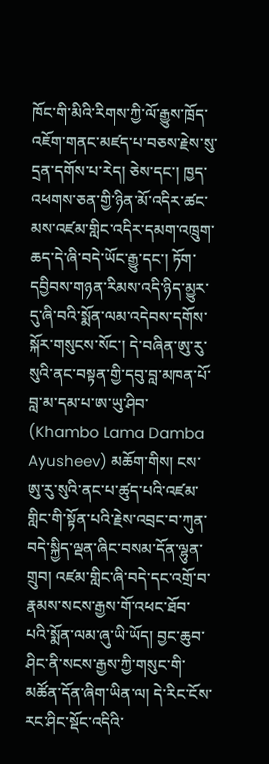ཁོང་གི་མིའི་རིགས་ཀྱི་ལོ་རྒྱུས་ཁྲོད་འཇོག་གནང་མཛད་པ་བཅས་རྗེས་སུ་དྲན་དགོས་པ་རེད། ཅེས་དང་། ཁྱད་འཕགས་ཅན་གྱི་ཉིན་མོ་འདིར་ཚང་མས་འཛམ་གླིང་འདིར་དམག་འཁྲུག་ཆད་དེ་ཞི་བདེ་ཡོང་རྒྱུ་དང་། ཏོག་དབྱིབས་གཉན་རིམས་འདི་ཉིད་མྱུར་དུ་ཞི་བའི་སྨོན་ལམ་འདེབས་དགོས་སྐོར་གསུངས་སོང་། དེ་བཞིན་ཨུ་རུ་སུའི་ནང་བསྟན་གྱི་དབུ་བླ་མཁན་པོ་བླ་མ་དམ་པ་ཨ་ཡུ་ཤིབ་ (Khambo Lama Damba Ayusheev) མཆོག་གིས། ངས་ཨུ་རུ་སུའི་ནང་པ་ཚུད་པའི་འཛམ་གླིང་གི་སྟོན་པའི་རྗེས་འབྲང་བ་ཀུན་བདེ་སྐྱིད་ལྡན་ཞིང་བསམ་དོན་ལྷུན་གྲུབ། འཛམ་གླིང་ཞི་བདེ་དང་འགྲོ་བ་རྣམས་སངས་རྒྱས་གོ་འཕང་ཐོབ་པའི་སྨོན་ལམ་ཞུ་ཡི་ཡོད། བྱང་ཆུབ་ཤིང་ནི་སངས་རྒྱས་ཀྱི་གསུང་གི་མཚོན་དོན་ཞིག་ཡིན་ལ། དེ་རིང་ངོས་རང་ཤིང་སྡོང་འདིའི་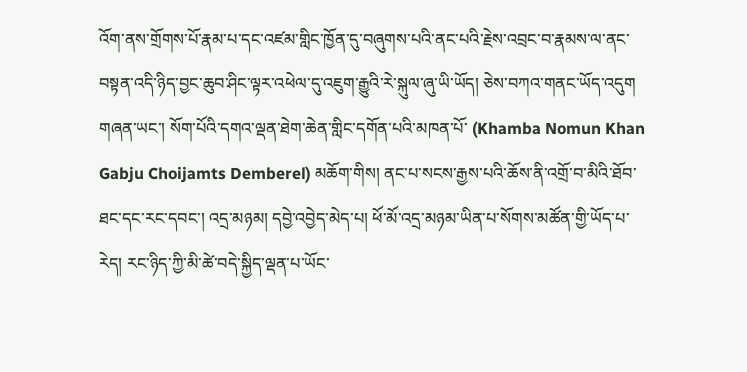འོག་ནས་གྲོགས་པོ་རྣམ་པ་དང་འཛམ་གླིང་ཁྱོན་དུ་བཞུགས་པའི་ནང་པའི་རྗེས་འབྲང་བ་རྣམས་ལ་ནང་བསྟན་འདི་ཉིད་བྱང་ཆུབ་ཤིང་ལྟར་འཕེལ་དུ་འཇུག་རྒྱུའི་རེ་སྐུལ་ཞུ་ཡི་ཡོད། ཅེས་བཀའ་གནང་ཡོད་འདུག
གཞན་ཡང་། སོག་པོའི་དགའ་ལྡན་ཐེག་ཆེན་གླིང་དགོན་པའི་མཁན་པོ་ (Khamba Nomun Khan Gabju Choijamts Demberel) མཆོག་གིས། ནང་པ་སངས་རྒྱས་པའི་ཆོས་ནི་འགྲོ་བ་མིའི་ཐོབ་ཐང་དང་རང་དབང་། འདྲ་མཉམ། དབྱེ་འབྱེད་མེད་པ། ཕོ་མོ་འདྲ་མཉམ་ཡིན་པ་སོགས་མཚོན་གྱི་ཡོད་པ་རེད། རང་ཉིད་ཀྱི་མི་ཚེ་བདེ་སྐྱིད་ལྡན་པ་ཡོང་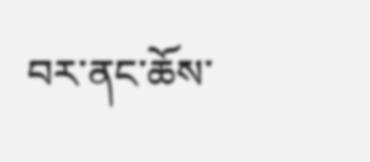བར་ནང་ཆོས་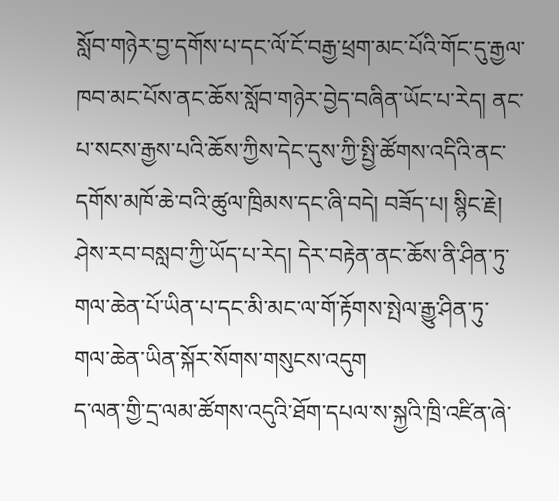སློབ་གཉེར་བྱ་དགོས་པ་དང་ལོ་ངོ་བརྒྱ་ཕྲག་མང་པོའི་གོང་དུ་རྒྱལ་ཁབ་མང་པོས་ནང་ཆོས་སློབ་གཉེར་བྱེད་བཞིན་ཡོང་པ་རེད། ནང་པ་སངས་རྒྱས་པའི་ཆོས་ཀྱིས་དེང་དུས་ཀྱི་སྤྱི་ཚོགས་འདིའི་ནང་དགོས་མཁོ་ཆེ་བའི་ཚུལ་ཁྲིམས་དང་ཞི་བདེ། བཟོད་པ། སྙིང་རྗེ། ཤེས་རབ་བསླབ་ཀྱི་ཡོད་པ་རེད། དེར་བརྟེན་ནང་ཆོས་ནི་ཤིན་ཏུ་གལ་ཆེན་པོ་ཡིན་པ་དང་མི་མང་ལ་གོ་རྟོགས་སྤེལ་རྒྱུ་ཤིན་ཏུ་གལ་ཆེན་ཡིན་སྐོར་སོགས་གསུངས་འདུག
ད་ལན་གྱི་དྲ་ལམ་ཚོགས་འདུའི་ཐོག་དཔལ་ས་སྐྱའི་ཁྲི་འཛིན་ཞེ་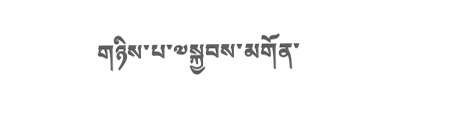གཉིས་པ་༧སྐྱབས་མགོན་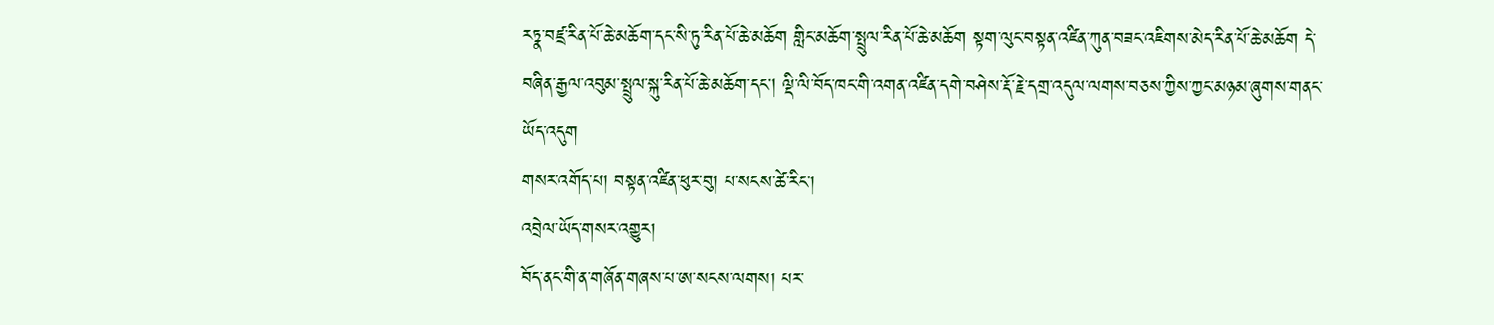རཏྣ་བཛྲ་རིན་པོ་ཆེ་མཆོག་དང་སི་ཏུ་རིན་པོ་ཆེ་མཆོག གླིང་མཆོག་སྤྲུལ་རིན་པོ་ཆེ་མཆོག སྟག་ལུང་བསྟན་འཛིན་ཀུན་བཟང་འཇིགས་མེད་རིན་པོ་ཆེ་མཆོག དེ་བཞིན་རྒྱལ་འབུམ་སྤྲུལ་སྐུ་རིན་པོ་ཆེ་མཆོག་དང། ལྡི་ལི་བོད་ཁང་གི་འགན་འཛིན་དགེ་བཤེས་རྡོ་རྗེ་དགྲ་འདུལ་ལགས་བཅས་ཀྱིས་ཀྱང་མཉམ་ཞུགས་གནང་ཡོད་འདུག
གསར་འགོད་པ། བསྟན་འཛིན་ཕུར་བུ། པ་སངས་ཚེ་རིང་།
འབྲེལ་ཡོད་གསར་འགྱུར།
བོད་ནང་གི་ན་གཞོན་གཞས་པ་ཨ་སངས་ལགས། པར་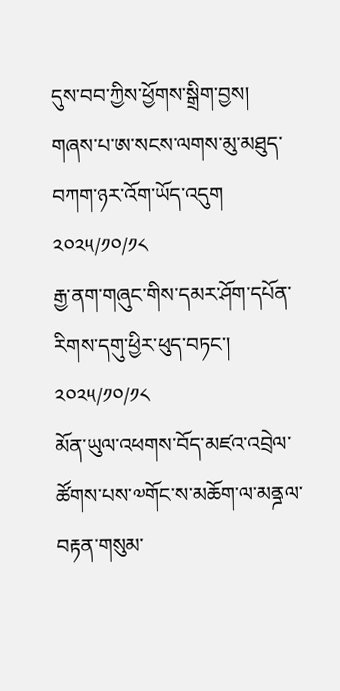དུས་བབ་ཀྱིས་ཕྱོགས་སྒྲིག་བྱས།
གཞས་པ་ཨ་སངས་ལགས་མུ་མཐུད་བཀག་ཉར་འོག་ཡོད་འདུག
༢༠༢༥/༡༠/༡༨
རྒྱ་ནག་གཞུང་གིས་དམར་ཤོག་དཔོན་རིགས་དགུ་ཕྱིར་ཕུད་བཏང་།
༢༠༢༥/༡༠/༡༨
མོན་ཡུལ་འཕགས་བོད་མཛའ་འབྲེལ་ཚོགས་པས་༧གོང་ས་མཆོག་ལ་མནྜལ་བརྟན་གསུམ་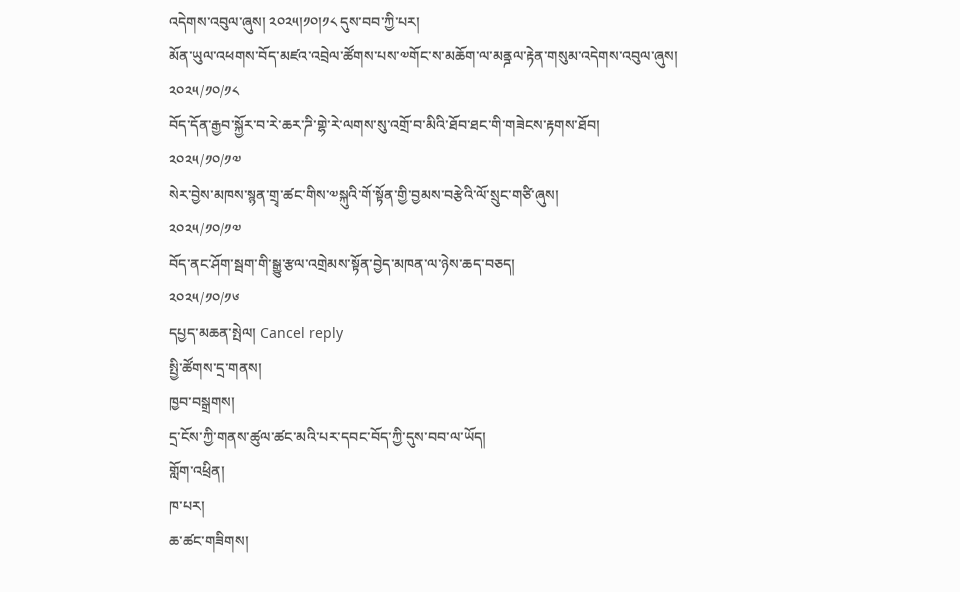འདེགས་འབུལ་ཞུས། ༢༠༢༥།༡༠།༡༨ དུས་བབ་ཀྱི་པར།
མོན་ཡུལ་འཕགས་བོད་མཛའ་འབྲེལ་ཚོགས་པས་༧གོང་ས་མཆོག་ལ་མནྜལ་རྟེན་གསུམ་འདེགས་འབུལ་ཞུས།
༢༠༢༥/༡༠/༡༨
བོད་དོན་རྒྱབ་སྐྱོར་བ་རེ་ཆར་ཌི་གྷེ་རེ་ལགས་སུ་འགྲོ་བ་མིའི་ཐོབ་ཐང་གི་གཟེངས་རྟགས་ཐོབ།
༢༠༢༥/༡༠/༡༧
སེར་བྱེས་མཁས་སྙན་གྲྭ་ཚང་གིས་༧སྐུའི་གོ་སྟོན་གྱི་བྱམས་བརྩེའི་ལོ་སྲུང་གཙི་ཞུས།
༢༠༢༥/༡༠/༡༧
བོད་ནང་ཤོག་སྦག་གི་སྒྱུ་རྩལ་འགྲེམས་སྟོན་བྱེད་མཁན་ལ་ཉེས་ཆད་བཅད།
༢༠༢༥/༡༠/༡༦
དཔྱད་མཆན་སྤེལ། Cancel reply
སྤྱི་ཚོགས་དྲ་གནས།
ཁྱབ་བསྒྲགས།
དྲ་ངོས་ཀྱི་གནས་ཚུལ་ཚང་མའི་པར་དབང་བོད་ཀྱི་དུས་བབ་ལ་ཡོད།
གློག་འཕྲིན།
ཁ་པར།
ཆ་ཚང་གཟིགས།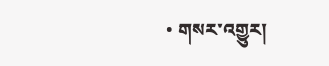• གསར་འགྱུར།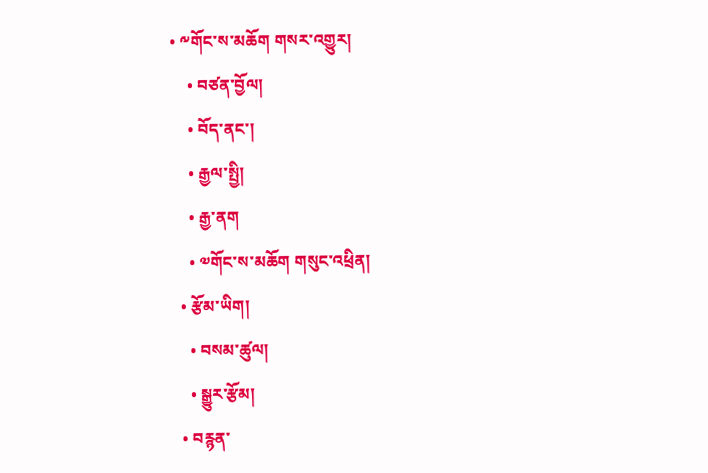• ༸གོང་ས་མཆོག གསར་འགྱུར།
    • བཙན་བྱོལ།
    • བོད་ནང་།
    • རྒྱལ་སྤྱི།
    • རྒྱ་ནག
    • ༧གོང་ས་མཆོག གསུང་འཕྲིན།
  • རྩོམ་ཡིག།
    • བསམ་ཚུལ།
    • སྒྱུར་རྩོམ།
  • བརྙན་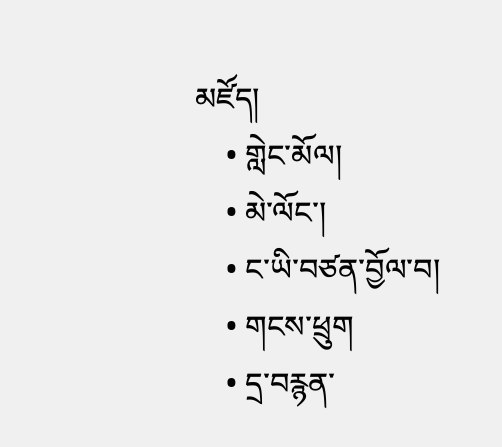མཛོད།
    • གླེང་མོལ།
    • མེ་ལོང་།
    • ང་ཡི་བཙན་བྱོལ་བ།
    • གངས་ཕྲུག
    • དྲ་བརྙན་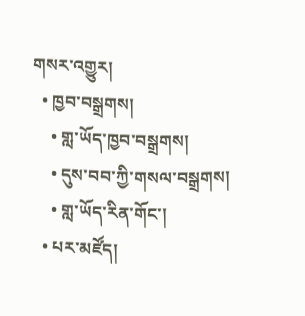གསར་འགྱུར།
  • ཁྱབ་བསྒྲགས།
    • གླ་ཡོད་ཁྱབ་བསྒྲགས།
    • དུས་བབ་ཀྱི་གསལ་བསྒྲགས།
    • གླ་ཡོད་རིན་གོང་།
  • པར་མཛོད།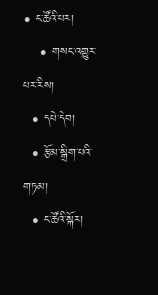• ང་ཚོའི་པར།
    • གསང་འགྱུར་པར་རིས།
  • དཔེ་དེབ།
  • རྩོམ་སྒྲིག་པའི་གཏམ།
  • ང་ཚོའི་སྐོར།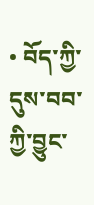• བོད་ཀྱི་དུས་བབ་ཀྱི་བྱུང་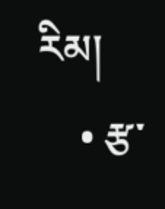རིམ།
    • རྩ་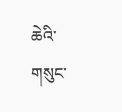ཆེའི་གསུང་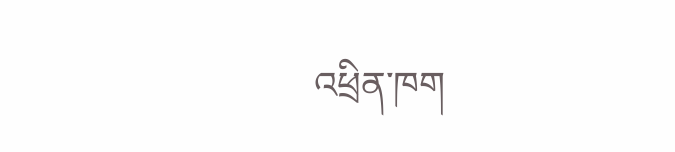འཕྲིན་ཁག